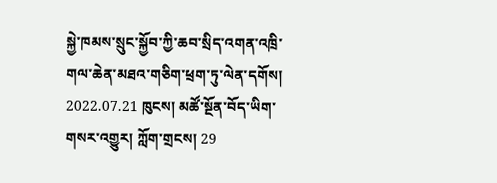སྐྱེ་ཁམས་སྲུང་སྐྱོབ་ཀྱི་ཆབ་སྲིད་འགན་འཁྲི་གལ་ཆེན་མཐའ་གཅིག་ཕྲག་ཏུ་ལེན་དགོས།
2022.07.21 ཁུངས། མཚོ་སྔོན་བོད་ཡིག་གསར་འགྱུར། ཀློག་གྲངས། 29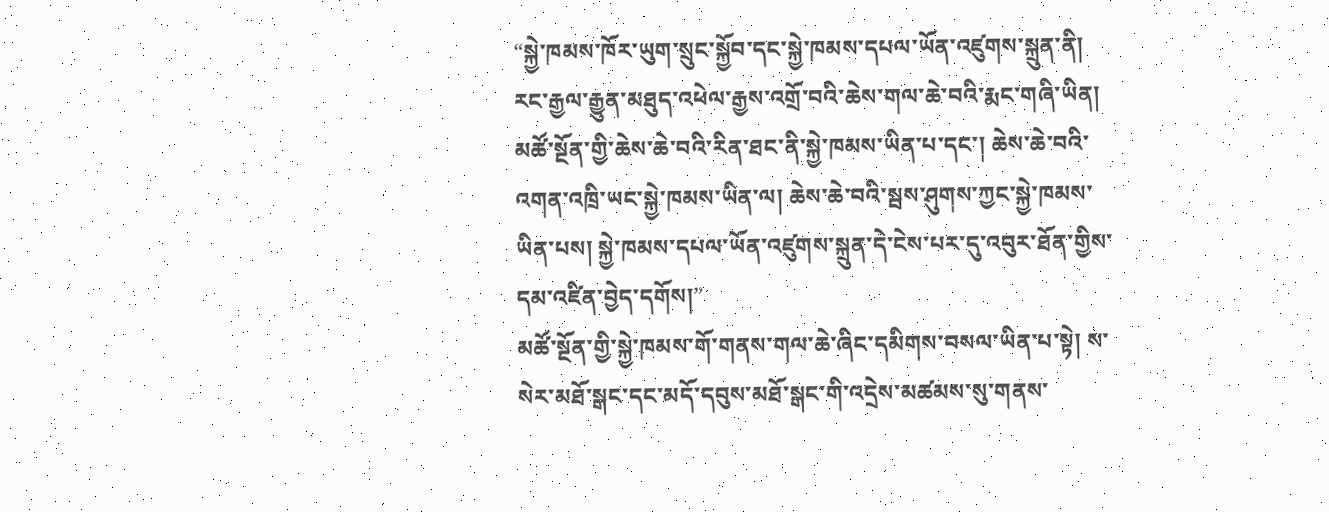“སྐྱེ་ཁམས་ཁོར་ཡུག་སྲུང་སྐྱོབ་དང་སྐྱེ་ཁམས་དཔལ་ཡོན་འཛུགས་སྐྲུན་ནི། རང་རྒྱལ་རྒྱུན་མཐུད་འཕེལ་རྒྱས་འགྲོ་བའི་ཆེས་གལ་ཆེ་བའི་རྨང་གཞི་ཡིན། མཚོ་སྔོན་གྱི་ཆེས་ཆེ་བའི་རིན་ཐང་ནི་སྐྱེ་ཁམས་ཡིན་པ་དང་། ཆེས་ཆེ་བའི་འགན་འཁྲི་ཡང་སྐྱེ་ཁམས་ཡིན་ལ། ཆེས་ཆེ་བའི་སྦས་ཤུགས་ཀྱང་སྐྱེ་ཁམས་ཡིན་པས། སྐྱེ་ཁམས་དཔལ་ཡོན་འཛུགས་སྐྲུན་དེ་ངེས་པར་དུ་འབུར་ཐོན་གྱིས་དམ་འཛིན་བྱེད་དགོས།”
མཚོ་སྔོན་གྱི་སྐྱེ་ཁམས་གོ་གནས་གལ་ཆེ་ཞིང་དམིགས་བསལ་ཡིན་པ་སྟེ། ས་སེར་མཐོ་སྒང་དང་མདོ་དབུས་མཐོ་སྒང་གི་འདྲེས་མཚམས་སུ་གནས་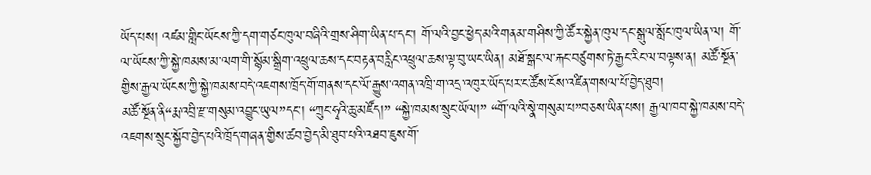ཡོད་པས། འཛམ་གླིང་ཡོངས་ཀྱི་དག་གཙང་ཁུལ་བཞིའི་གྲས་ཤིག་ཡིན་པ་དང་། གོ་ལའི་བྱང་ཕྱེད་མའི་གནམ་གཤིས་ཀྱི་ཚོར་སྐྱེན་ཁུལ་དང་སྒུལ་སློང་ཁུལ་ཡིན་ལ། གོ་ལ་ཡོངས་ཀྱི་སྐྱེ་ཁམས་མ་ལག་གི་སྙོམ་སྒྲིག་འཕྲུལ་ཆས་དང་བརྟན་བརླིང་འཕྲུལ་ཆས་ལྟ་བུ་ཡང་ཡིན། མཐོ་སྒང་ལ་རྐང་བཙུགས་ཏེ་རྒྱང་རིང་ལ་བལྟས་ན། མཚོ་སྔོན་གྱིས་རྒྱལ་ཡོངས་ཀྱི་སྐྱེ་ཁམས་བདེ་འཇགས་ཁྲོད་གོ་གནས་དང་ལོ་རྒྱུས་འགན་འཁྲི་ག་འདྲ་འཁུར་ཡོད་པར་ང་ཚོས་ངོས་འཛིན་གསལ་པོ་བྱེད་ཐུབ།
མཚོ་སྔོན་ནི“རྨ་འབྲི་རྫ་གསུམ་འབྱུང་ཡུལ”དང་། “ཀྲུང་ཧྭའི་ཆུ་མཛོད།” “སྐྱེ་ཁམས་སྲུང་ཡོལ།” “གོ་ལའི་སྣེ་གསུམ་པ”བཅས་ཡིན་པས། རྒྱལ་ཁབ་སྐྱེ་ཁམས་བདེ་འཇགས་སྲུང་སྐྱོབ་བྱེད་པའི་ཁྲོད་གཞན་གྱིས་ཚབ་བྱེད་མི་ཐུབ་པའི་འཐབ་ཇུས་གོ་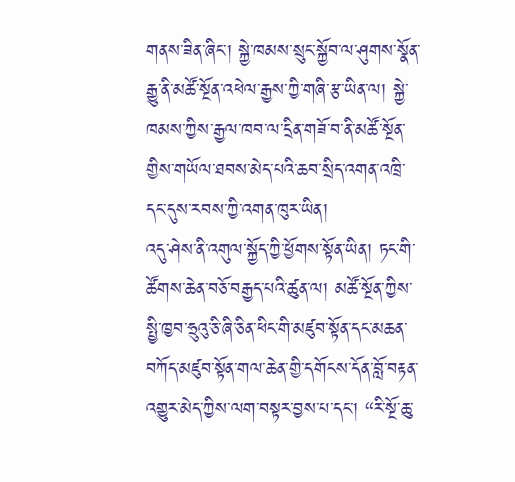གནས་ཟིན་ཞིང་། སྐྱེ་ཁམས་སྲུང་སྐྱོབ་ལ་ཤུགས་སྣོན་རྒྱུ་ནི་མཚོ་སྔོན་འཕེལ་རྒྱས་ཀྱི་གཞི་རྩ་ཡིན་ལ། སྐྱེ་ཁམས་ཀྱིས་རྒྱལ་ཁབ་ལ་དྲིན་གཟོ་བ་ནི་མཚོ་སྔོན་གྱིས་གཡོལ་ཐབས་མེད་པའི་ཆབ་སྲིད་འགན་འཁྲི་དང་དུས་རབས་ཀྱི་འགན་ཁུར་ཡིན།
འདུ་ཤེས་ནི་འགུལ་སྐྱོད་ཀྱི་ཕྱོགས་སྟོན་ཡིན། ཏང་གི་ཚོགས་ཆེན་བཅོ་བརྒྱད་པའི་ཚུན་ལ། མཚོ་སྔོན་ཀྱིས་སྤྱི་ཁྱབ་ཧྲུའུ་ཅི་ཞི་ཅིན་ཕིང་གི་མཛུབ་སྟོན་དང་མཆན་བཀོད་མཛུབ་སྟོན་གལ་ཆེན་གྱི་དགོངས་དོན་བློ་བརྟན་འགྱུར་མེད་ཀྱིས་ལག་བསྟར་བྱས་པ་དང་། “རི་སྔོ་ཆུ་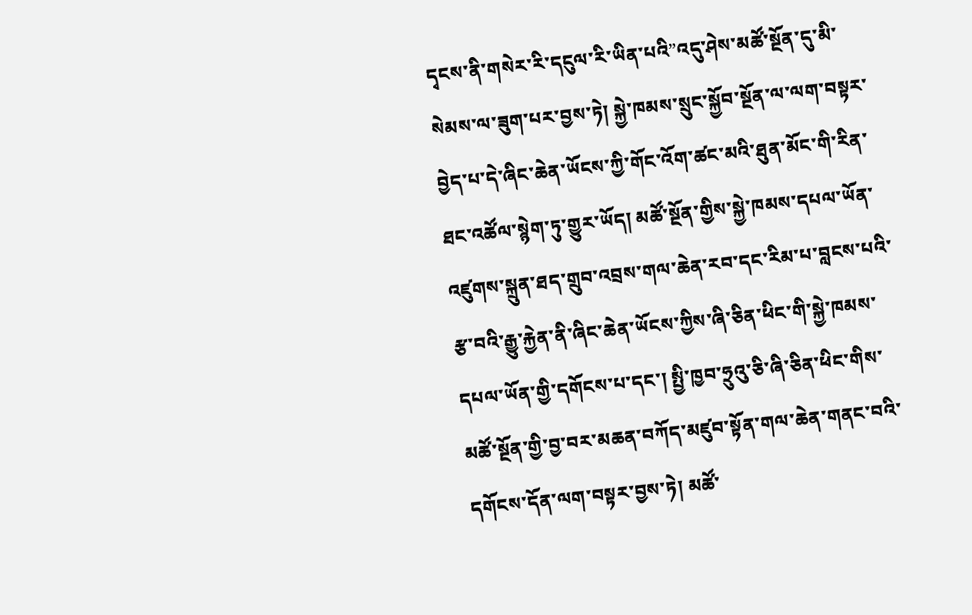དྭངས་ནི་གསེར་རི་དངུལ་རི་ཡིན་པའི”འདུ་ཤེས་མཚོ་སྔོན་དུ་མི་སེམས་ལ་ཟུག་པར་བྱས་ཏེ། སྐྱེ་ཁམས་སྲུང་སྐྱོབ་སྔོན་ལ་ལག་བསྟར་བྱེད་པ་དེ་ཞིང་ཆེན་ཡོངས་ཀྱི་གོང་འོག་ཚང་མའི་ཐུན་མོང་གི་རིན་ཐང་འཚོལ་སྙེག་ཏུ་གྱུར་ཡོད། མཚོ་སྔོན་གྱིས་སྐྱེ་ཁམས་དཔལ་ཡོན་འཛུགས་སྐྲུན་ཐད་གྲུབ་འབྲས་གལ་ཆེན་རབ་དང་རིམ་པ་བླངས་པའི་རྩ་བའི་རྒྱུ་རྐྱེན་ནི་ཞིང་ཆེན་ཡོངས་ཀྱིས་ཞི་ཅིན་ཕིང་གི་སྐྱེ་ཁམས་དཔལ་ཡོན་གྱི་དགོངས་པ་དང་། སྤྱི་ཁྱབ་ཧྲུའུ་ཅི་ཞི་ཅིན་ཕིང་གིས་མཚོ་སྔོན་གྱི་བྱ་བར་མཆན་བཀོད་མཛུབ་སྟོན་གལ་ཆེན་གནང་བའི་དགོངས་དོན་ལག་བསྟར་བྱས་ཏེ། མཚོ་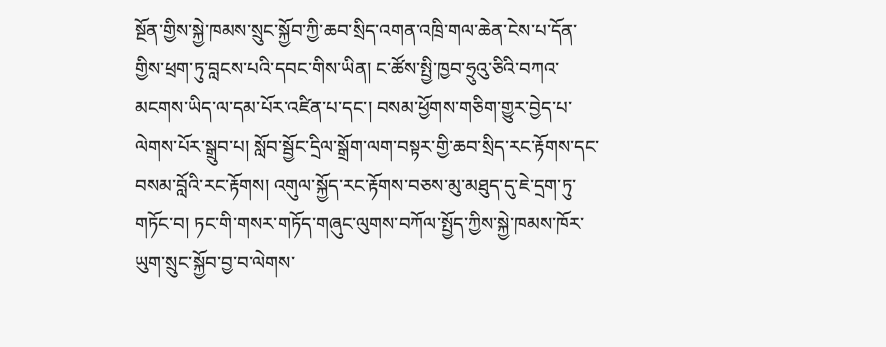སྔོན་གྱིས་སྐྱེ་ཁམས་སྲུང་སྐྱོབ་ཀྱི་ཆབ་སྲིད་འགན་འཁྲི་གལ་ཆེན་ངེས་པ་དོན་གྱིས་ཕྲག་ཏུ་བླངས་པའི་དབང་གིས་ཡིན། ང་ཚོས་སྤྱི་ཁྱབ་ཧྲུའུ་ཅིའི་བཀའ་མངགས་ཡིད་ལ་དམ་པོར་འཛིན་པ་དང་། བསམ་ཕྱོགས་གཅིག་གྱུར་བྱེད་པ་ལེགས་པོར་སྒྲུབ་པ། སློབ་སྦྱོང་དྲིལ་སྒྲོག་ལག་བསྟར་གྱི་ཆབ་སྲིད་རང་རྟོགས་དང་བསམ་བློའི་རང་རྟོགས། འགུལ་སྐྱོད་རང་རྟོགས་བཅས་མུ་མཐུད་དུ་ཇེ་དྲག་ཏུ་གཏོང་བ། ཏང་གི་གསར་གཏོད་གཞུང་ལུགས་བཀོལ་སྤྱོད་ཀྱིས་སྐྱེ་ཁམས་ཁོར་ཡུག་སྲུང་སྐྱོབ་བྱ་བ་ལེགས་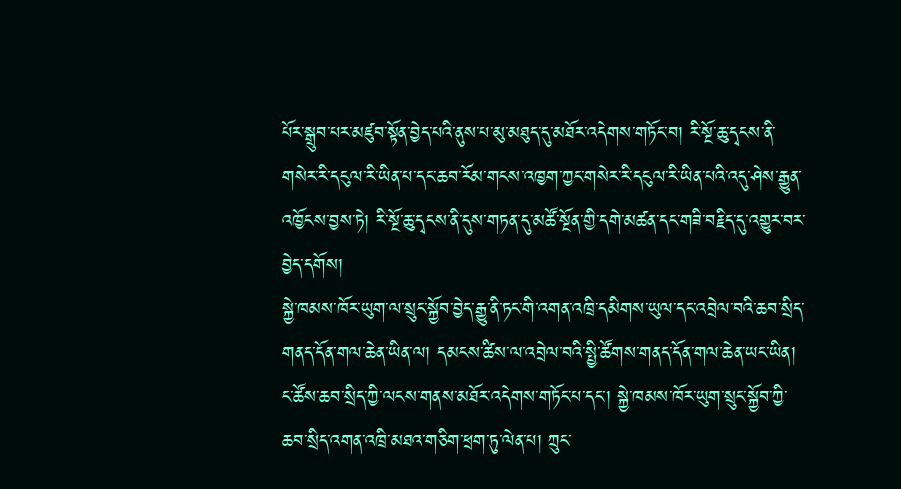པོར་སྒྲུབ་པར་མཛུབ་སྟོན་བྱེད་པའི་ནུས་པ་མུ་མཐུད་དུ་མཐོར་འདེགས་གཏོང་བ། རི་སྔོ་ཆུ་དྭངས་ནི་གསེར་རི་དངུལ་རི་ཡིན་པ་དང་ཆབ་རོམ་གངས་འཁྱག་ཀྱང་གསེར་རི་དངུལ་རི་ཡིན་པའི་འདུ་ཤེས་རྒྱུན་འཁྱོངས་བྱས་ཏེ། རི་སྔོ་ཆུ་དྭངས་ནི་དུས་གཏན་དུ་མཚོ་སྔོན་གྱི་དགེ་མཚན་དང་གཟི་བརྗིད་དུ་འགྱུར་བར་བྱེད་དགོས།
སྐྱེ་ཁམས་ཁོར་ཡུག་ལ་སྲུང་སྐྱོབ་བྱེད་རྒྱུ་ནི་ཏང་གི་འགན་འཁྲི་དམིགས་ཡུལ་དང་འབྲེལ་བའི་ཆབ་སྲིད་གནད་དོན་གལ་ཆེན་ཡིན་ལ། དམངས་ཚིས་ལ་འབྲེལ་བའི་སྤྱི་ཚོགས་གནད་དོན་གལ་ཆེན་ཡང་ཡིན། ང་ཚོས་ཆབ་སྲིད་ཀྱི་ལངས་གནས་མཐོར་འདེགས་གཏོང་པ་དང་། སྐྱེ་ཁམས་ཁོར་ཡུག་སྲུང་སྐྱོབ་ཀྱི་ཆབ་སྲིད་འགན་འཁྲི་མཐའ་གཅིག་ཕྲག་ཏུ་ལེན་པ། ཀྲུང་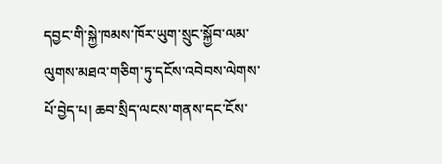དབྱང་གི་སྐྱེ་ཁམས་ཁོར་ཡུག་སྲུང་སྐྱོབ་ལམ་ལུགས་མཐའ་གཅིག་ཏུ་དངོས་འབེབས་ལེགས་པོ་བྱེད་པ། ཆབ་སྲིད་ལངས་གནས་དང་ངོས་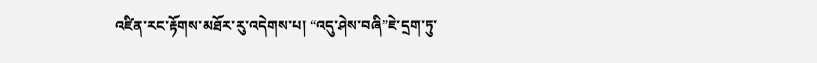འཛིན་རང་རྟོགས་མཐོར་རུ་འདེགས་པ། “འདུ་ཤེས་བཞི”ཇེ་དྲག་ཏུ་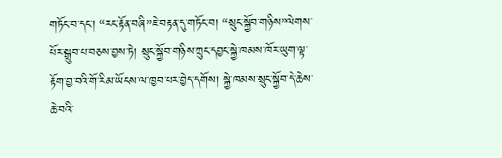གཏོང་བ་དང་། “རང་རྟོན་བཞི”ཇེ་བརྟན་དུ་གཏོང་བ། “སྲུང་སྐྱོབ་གཉིས”ལེགས་པོར་སྒྲུབ་པ་བཅས་བྱས་ཏེ། སྲུང་སྐྱོབ་གཉིས་ཀྲུང་དབྱང་སྐྱེ་ཁམས་ཁོར་ཡུག་ལྟ་རྟོག་བྱ་བའི་གོ་རིམ་ཡོངས་ལ་ཁྱབ་པར་བྱེད་དགོས། སྐྱེ་ཁམས་སྲུང་སྐྱོབ་དེ་ཆེས་ཆེ་བའི་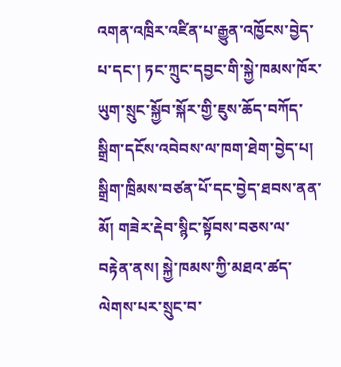འགན་འཁྲིར་འཛིན་པ་རྒྱུན་འཁྱོངས་བྱེད་པ་དང་། ཏང་ཀྲུང་དབྱང་གི་སྐྱེ་ཁམས་ཁོར་ཡུག་སྲུང་སྐྱོབ་སྐོར་གྱི་ཇུས་ཆོད་བཀོད་སྒྲིག་དངོས་འབེབས་ལ་ཁག་ཐེག་བྱེད་པ། སྒྲིག་ཁྲིམས་བཙན་པོ་དང་བྱེད་ཐབས་ནན་མོ། གཟེར་རྡེབ་སྙིང་སྟོབས་བཅས་ལ་བརྟེན་ནས། སྐྱེ་ཁམས་ཀྱི་མཐའ་ཚད་ལེགས་པར་སྲུང་བ་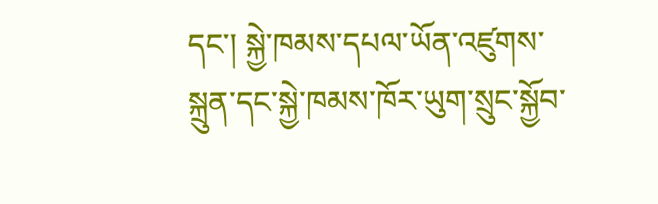དང་། སྐྱེ་ཁམས་དཔལ་ཡོན་འཛུགས་སྐྲུན་དང་སྐྱེ་ཁམས་ཁོར་ཡུག་སྲུང་སྐྱོབ་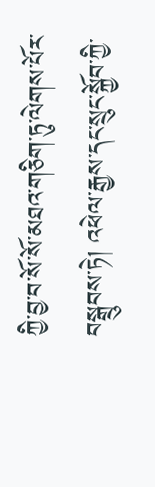ཀྱི་བྱ་བ་སོ་སོ་མཐའ་གཅིག་ཏུ་ལེགས་པོར་བསྒྲུབས་ཏེ། འཕེལ་རྒྱས་དང་སྲུང་སྐྱོབ་ཀྱི་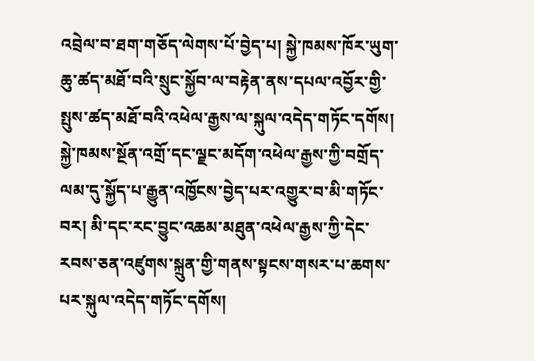འབྲེལ་བ་ཐག་གཅོད་ལེགས་པོ་བྱེད་པ། སྐྱེ་ཁམས་ཁོར་ཡུག་ཆུ་ཚད་མཐོ་བའི་སྲུང་སྐྱོབ་ལ་བརྟེན་ནས་དཔལ་འབྱོར་གྱི་སྤུས་ཚད་མཐོ་བའི་འཕེལ་རྒྱས་ལ་སྐུལ་འདེད་གཏོང་དགོས། སྐྱེ་ཁམས་སྔོན་འགྲོ་དང་ལྗང་མདོག་འཕེལ་རྒྱས་ཀྱི་བགྲོད་ལམ་དུ་སྐྱོད་པ་རྒྱུན་འཁྱོངས་བྱེད་པར་འགྱུར་བ་མི་གཏོང་བར། མི་དང་རང་བྱུང་འཆམ་མཐུན་འཕེལ་རྒྱས་ཀྱི་དེང་རབས་ཅན་འཛུགས་སྐྲུན་གྱི་གནས་སྟངས་གསར་པ་ཆགས་པར་སྐུལ་འདེད་གཏོང་དགོས།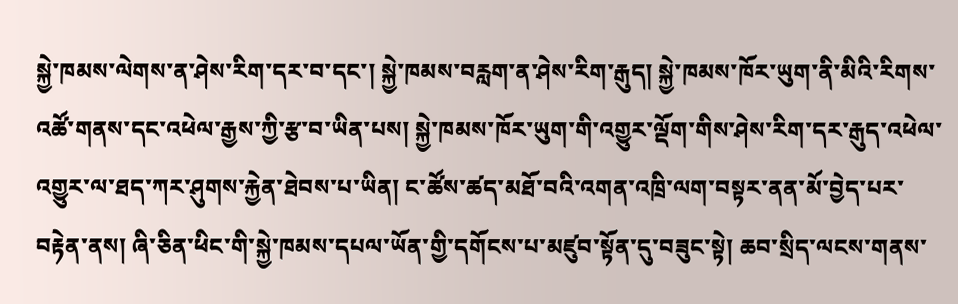སྐྱེ་ཁམས་ལེགས་ན་ཤེས་རིག་དར་བ་དང་། སྐྱེ་ཁམས་བརླག་ན་ཤེས་རིག་རྒུད། སྐྱེ་ཁམས་ཁོར་ཡུག་ནི་མིའི་རིགས་འཚོ་གནས་དང་འཕེལ་རྒྱས་ཀྱི་རྩ་བ་ཡིན་པས། སྐྱེ་ཁམས་ཁོར་ཡུག་གི་འགྱུར་ལྡོག་གིས་ཤེས་རིག་དར་རྒུད་འཕེལ་འགྱུར་ལ་ཐད་ཀར་ཤུགས་རྐྱེན་ཐེབས་པ་ཡིན། ང་ཚོས་ཚད་མཐོ་བའི་འགན་འཁྲི་ལག་བསྟར་ནན་མོ་བྱེད་པར་བརྟེན་ནས། ཞི་ཅིན་ཕིང་གི་སྐྱེ་ཁམས་དཔལ་ཡོན་གྱི་དགོངས་པ་མཛུབ་སྟོན་དུ་བཟུང་སྟེ། ཆབ་སྲིད་ལངས་གནས་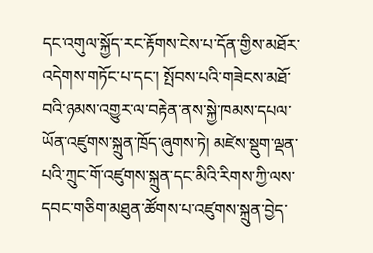དང་འགུལ་སྐྱོད་རང་རྟོགས་ངེས་པ་དོན་གྱིས་མཐོར་འདེགས་གཏོང་པ་དང་། སྤོབས་པའི་གཟེངས་མཐོ་བའི་ཉམས་འགྱུར་ལ་བརྟེན་ནས་སྐྱེ་ཁམས་དཔལ་ཡོན་འཛུགས་སྐྲུན་ཁྲོད་ཞུགས་ཏེ། མཛེས་སྡུག་ལྡན་པའི་ཀྲུང་གོ་འཛུགས་སྐྲུན་དང་མིའི་རིགས་ཀྱི་ལས་དབང་གཅིག་མཐུན་ཚོགས་པ་འཛུགས་སྐྲུན་བྱེད་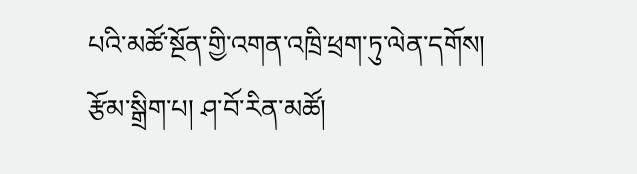པའི་མཚོ་སྔོན་གྱི་འགན་འཁྲི་ཕྲག་ཏུ་ལེན་དགོས།
རྩོམ་སྒྲིག་པ། ཤ་བོ་རིན་མཚོ།